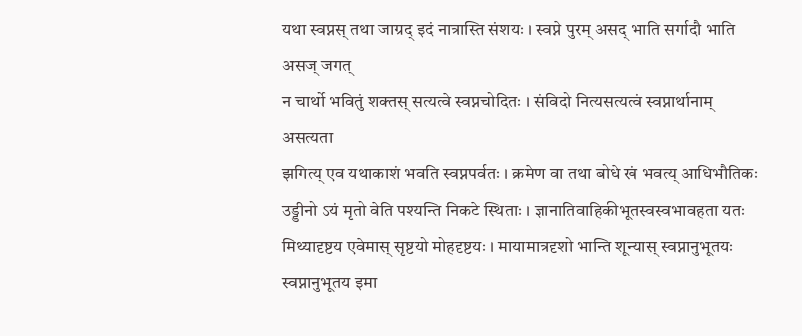यथा स्वप्नस् तथा जाग्रद् इदं नात्रास्ति संशयः । स्वप्ने पुरम् असद् भाति सर्गादौ भाति असज् जगत्
न चार्थो भवितुं शक्तस् सत्यत्वे स्वप्नचोदितः । संविदो नित्यसत्यत्वं स्वप्नार्थानाम् असत्यता
झगित्य् एव यथाकाशं भवति स्वप्नपर्वतः । क्रमेण वा तथा बोधे खं भवत्य् आधिभौतिकः
उड्डीनो ऽयं मृतो वेति पश्यन्ति निकटे स्थिताः । ज्ञानातिवाहिकीभूतस्वस्वभावहता यतः
मिथ्यादृष्टय एवेमास् सृष्टयो मोहदृष्टयः । मायामात्रदृशो भान्ति शून्यास् स्वप्नानुभूतयः
स्वप्नानुभूतय इमा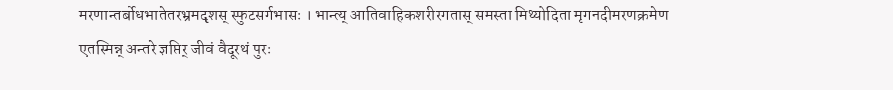मरणान्तर्बोधभातेतरभ्रमदृशस् स्फुटसर्गभासः । भान्त्य् आतिवाहिकशरीरगतास् समस्ता मिथ्योदिता मृगनदीमरणक्रमेण
एतस्मिन्न् अन्तरे ज्ञप्तिर् जीवं वैदूरथं पुरः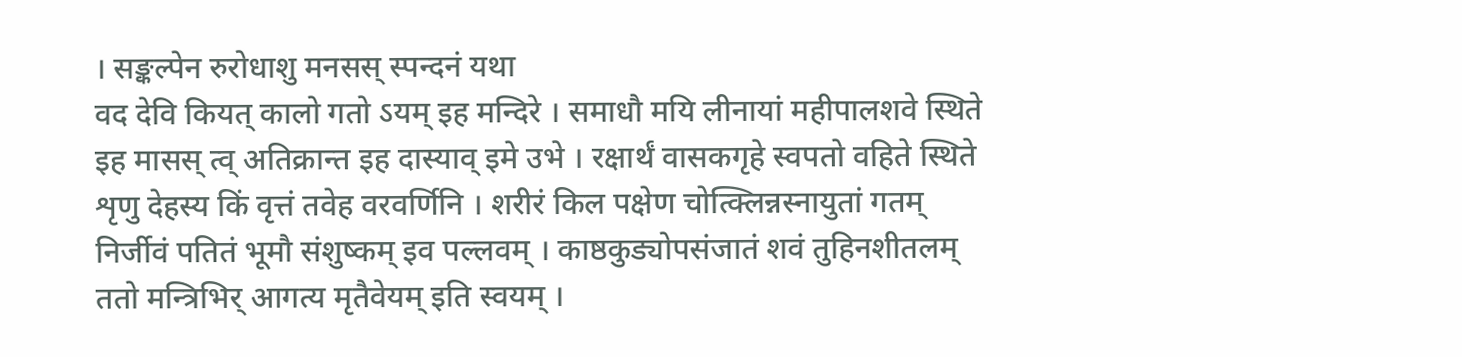। सङ्कल्पेन रुरोधाशु मनसस् स्पन्दनं यथा
वद देवि कियत् कालो गतो ऽयम् इह मन्दिरे । समाधौ मयि लीनायां महीपालशवे स्थिते
इह मासस् त्व् अतिक्रान्त इह दास्याव् इमे उभे । रक्षार्थं वासकगृहे स्वपतो वहिते स्थिते
शृणु देहस्य किं वृत्तं तवेह वरवर्णिनि । शरीरं किल पक्षेण चोत्क्लिन्नस्नायुतां गतम्
निर्जीवं पतितं भूमौ संशुष्कम् इव पल्लवम् । काष्ठकुड्योपसंजातं शवं तुहिनशीतलम्
ततो मन्त्रिभिर् आगत्य मृतैवेयम् इति स्वयम् ।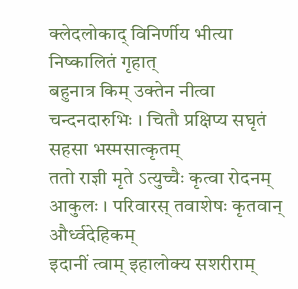क्लेदलोकाद् विनिर्णीय भीत्या निष्कालितं गृहात्
बहुनात्र किम् उक्तेन नीत्वा चन्दनदारुभिः । चितौ प्रक्षिप्य सघृतं सहसा भस्मसात्कृतम्
ततो राज्ञी मृते ऽत्युच्चैः कृत्वा रोदनम् आकुलः । परिवारस् तवाशेषः कृतवान् और्ध्वदेहिकम्
इदानीं त्वाम् इहालोक्य सशरीराम्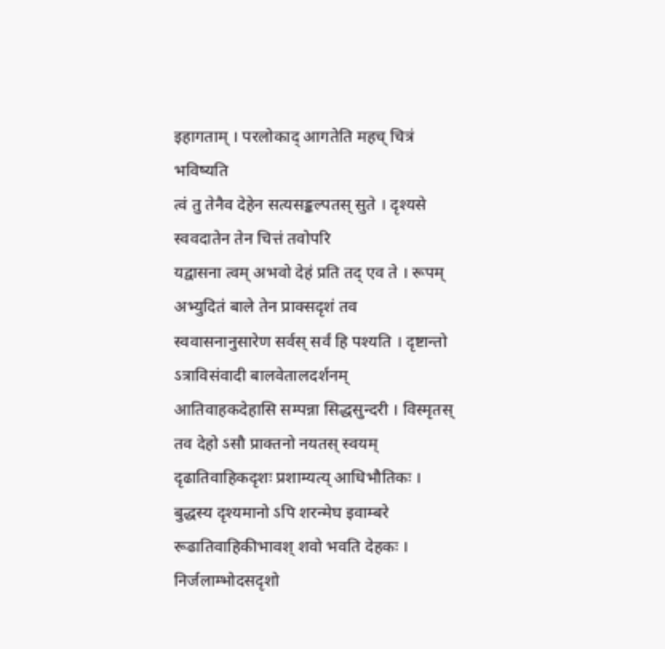इहागताम् । परलोकाद् आगतेति महच् चित्रं भविष्यति
त्वं तु तेनैव देहेन सत्यसङ्कल्पतस् सुते । दृश्यसे स्ववदातेन तेन चित्तं तवोपरि
यद्वासना त्वम् अभवो देहं प्रति तद् एव ते । रूपम् अभ्युदितं बाले तेन प्राक्सदृशं तव
स्ववासनानुसारेण सर्वस् सर्वं हि पश्यति । दृष्टान्तो ऽत्राविसंवादी बालवेतालदर्शनम्
आतिवाहकदेहासि सम्पन्ना सिद्धसुन्दरी । विस्मृतस् तव देहो ऽसौ प्राक्तनो नयतस् स्वयम्
दृढातिवाहिकदृशः प्रशाम्यत्य् आधिभौतिकः । बुद्धस्य दृश्यमानो ऽपि शरन्मेघ इवाम्बरे
रूढातिवाहिकीभावश् शवो भवति देहकः । निर्जलाम्भोदसदृशो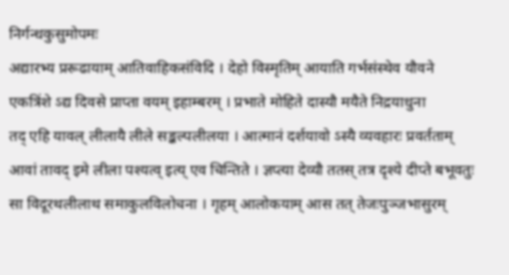निर्गन्धकुसुमोपमः
अद्यारभ्य प्ररूढायाम् आतिवाहिकसंविदि । देहो विस्मृतिम् आयाति गर्भसंस्थेव यौवने
एकत्रिंशे ऽद्य दिवसे प्राप्ता वयम् इहाम्बरम् । प्रभाते मोहिते दास्यौ मयैते निद्रयाधुना
तद् एहि यावल् लीलायै लीले सङ्कल्पलीलया । आत्मानं दर्शयावो ऽस्यै व्यवहारः प्रवर्तताम्
आवां तावद् इमे लीला पश्यत्व् इत्य् एव चिन्तिते । ज्ञप्त्या देव्यौ ततस् तत्र दृश्ये दीप्ते बभूवतुः
सा विदूरथलीलाथ समाकुलविलोचना । गृहम् आलोकयाम् आस तत् तेजःपुञ्जभासुरम्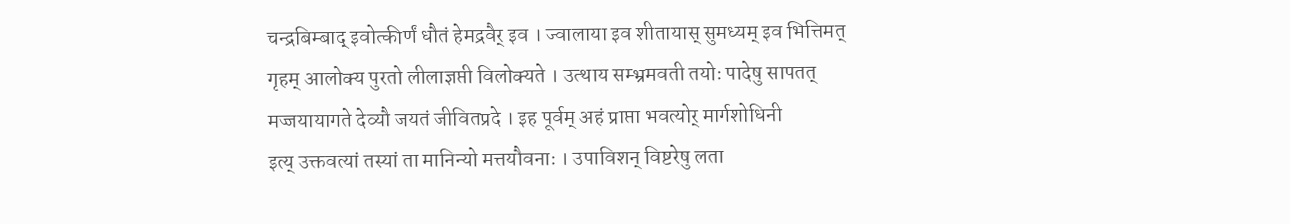चन्द्रबिम्बाद् इवोत्कीर्णं धौतं हेमद्रवैर् इव । ज्वालाया इव शीतायास् सुमध्यम् इव भित्तिमत्
गृहम् आलोक्य पुरतो लीलाज्ञप्ती विलोक्यते । उत्थाय सम्भ्रमवती तयोः पादेषु सापतत्
मज्जयायागते देव्यौ जयतं जीवितप्रदे । इह पूर्वम् अहं प्राप्ता भवत्योर् मार्गशोधिनी
इत्य् उक्तवत्यां तस्यां ता मानिन्यो मत्तयौवनाः । उपाविशन् विष्टरेषु लता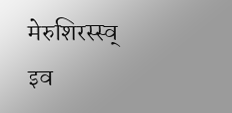मेरुशिरस्स्व् इव